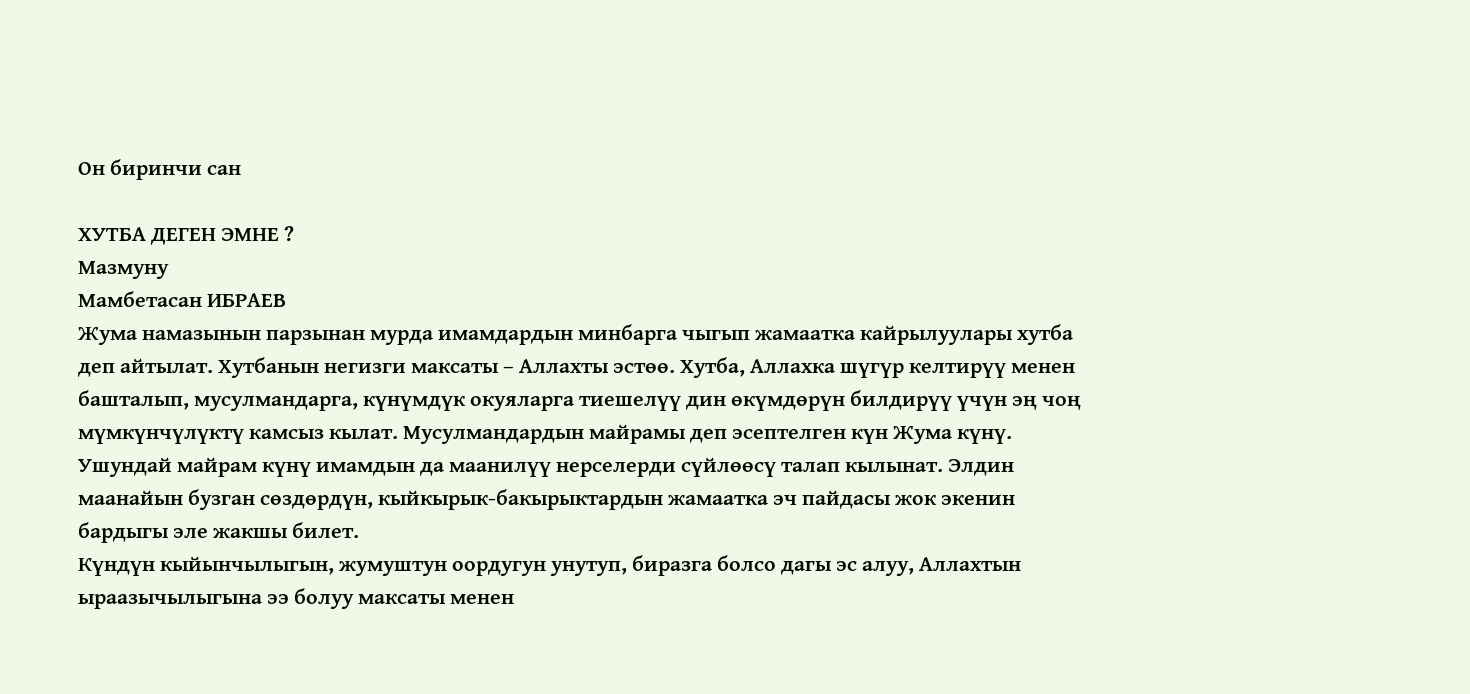Он биринчи сан

ХУТБА ДЕГЕН ЭМНЕ ?
Мазмуну
Мамбетасан ИБРАЕВ
Жума намазынын парзынан мурда имамдардын минбарга чыгып жамаатка кайрылуулары хутба деп айтылат. Хутбанын негизги максаты – Аллахты эстөө. Хутба, Аллахка шүгүр келтирүү менен башталып, мусулмандарга, күнүмдүк окуяларга тиешелүү дин өкүмдөрүн билдирүү үчүн эң чоң мүмкүнчүлүктү камсыз кылат. Мусулмандардын майрамы деп эсептелген күн Жума күнү. Ушундай майрам күнү имамдын да маанилүү нерселерди сүйлөөсү талап кылынат. Элдин маанайын бузган сөздөрдүн, кыйкырык-бакырыктардын жамаатка эч пайдасы жок экенин бардыгы эле жакшы билет.
Күндүн кыйынчылыгын, жумуштун оордугун унутуп, биразга болсо дагы эс алуу, Аллахтын ыраазычылыгына ээ болуу максаты менен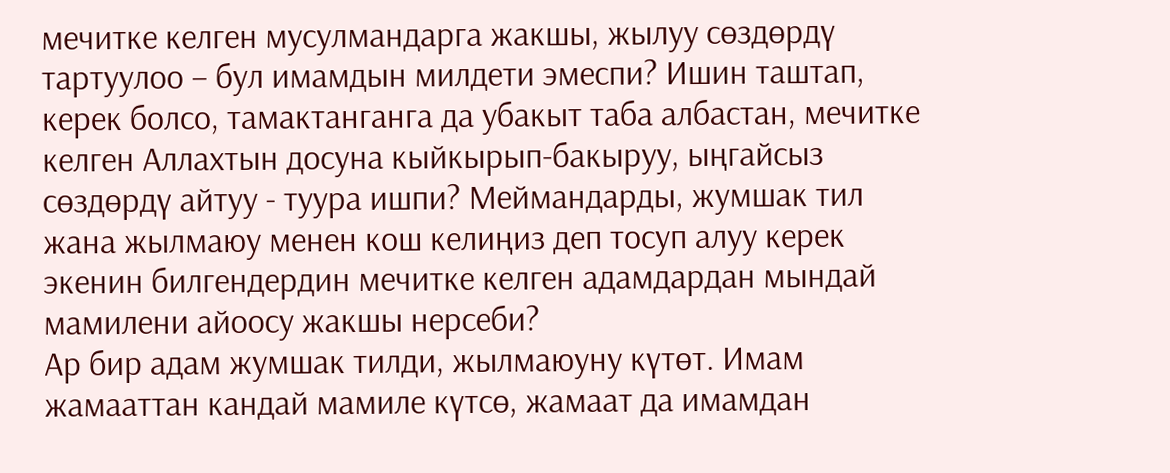мечитке келген мусулмандарга жакшы, жылуу сөздөрдү тартуулоо – бул имамдын милдети эмеспи? Ишин таштап, керек болсо, тамактанганга да убакыт таба албастан, мечитке келген Аллахтын досуна кыйкырып-бакыруу, ыңгайсыз сөздөрдү айтуу - туура ишпи? Меймандарды, жумшак тил жана жылмаюу менен кош келиңиз деп тосуп алуу керек экенин билгендердин мечитке келген адамдардан мындай мамилени айоосу жакшы нерсеби?
Ар бир адам жумшак тилди, жылмаюуну күтөт. Имам жамааттан кандай мамиле күтсө, жамаат да имамдан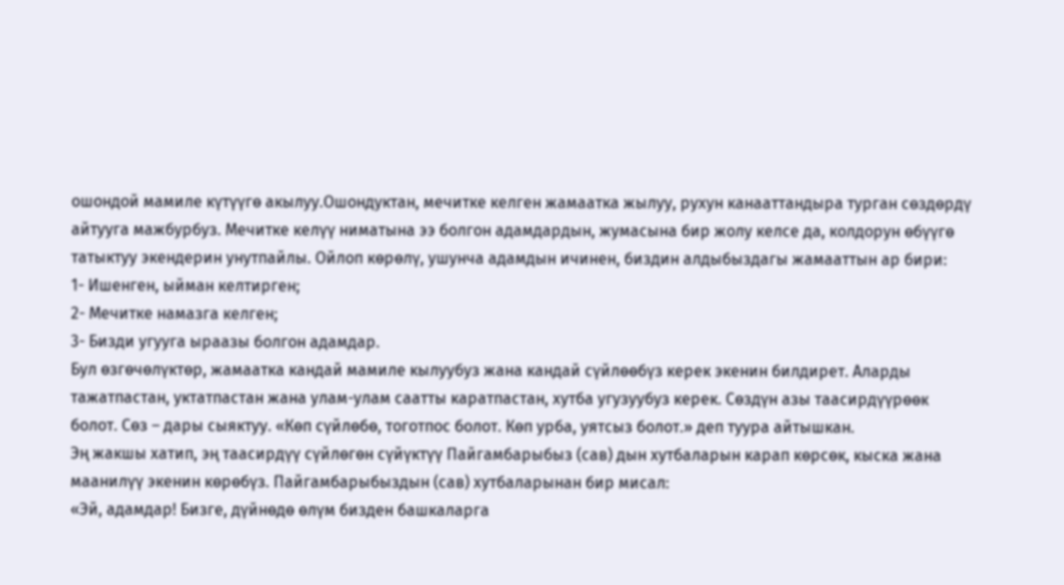ошондой мамиле күтүүгө акылуу.Ошондуктан, мечитке келген жамаатка жылуу, рухун канааттандыра турган сөздөрдү айтууга мажбурбуз. Мечитке келүү ниматына ээ болгон адамдардын, жумасына бир жолу келсе да, колдорун өбүүгө татыктуу экендерин унутпайлы. Ойлоп көрөлү, ушунча адамдын ичинен, биздин алдыбыздагы жамааттын ар бири:
1- Ишенген, ыйман келтирген;
2- Мечитке намазга келген;
3- Бизди угууга ыраазы болгон адамдар.
Бул өзгөчөлүктөр, жамаатка кандай мамиле кылуубуз жана кандай сүйлөөбүз керек экенин билдирет. Аларды тажатпастан, уктатпастан жана улам-улам саатты каратпастан, хутба угузуубуз керек. Сөздүн азы таасирдүүрөөк болот. Сөз – дары сыяктуу. «Көп сүйлөбө, тоготпос болот. Көп урба, уятсыз болот.» деп туура айтышкан.
Эң жакшы хатип, эң таасирдүү сүйлөгөн сүйүктүү Пайгамбарыбыз (сав) дын хутбаларын карап көрсөк, кыска жана маанилүү экенин көрөбүз. Пайгамбарыбыздын (сав) хутбаларынан бир мисал:
«Эй, адамдар! Бизге, дүйнөдө өлүм бизден башкаларга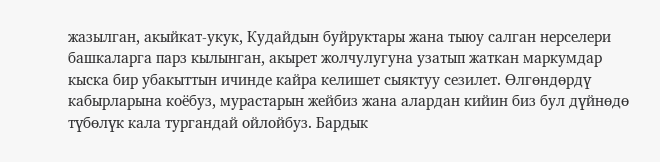жазылган, акыйкат-укук, Кудайдын буйруктары жана тыюу салган нерселери башкаларга парз кылынган, акырет жолчулугуна узатып жаткан маркумдар кыска бир убакыттын ичинде кайра келишет сыяктуу сезилет. Өлгөндөрдү кабырларына коёбуз, мурастарын жейбиз жана алардан кийин биз бул дүйнөдө түбөлүк кала тургандай ойлойбуз. Бардык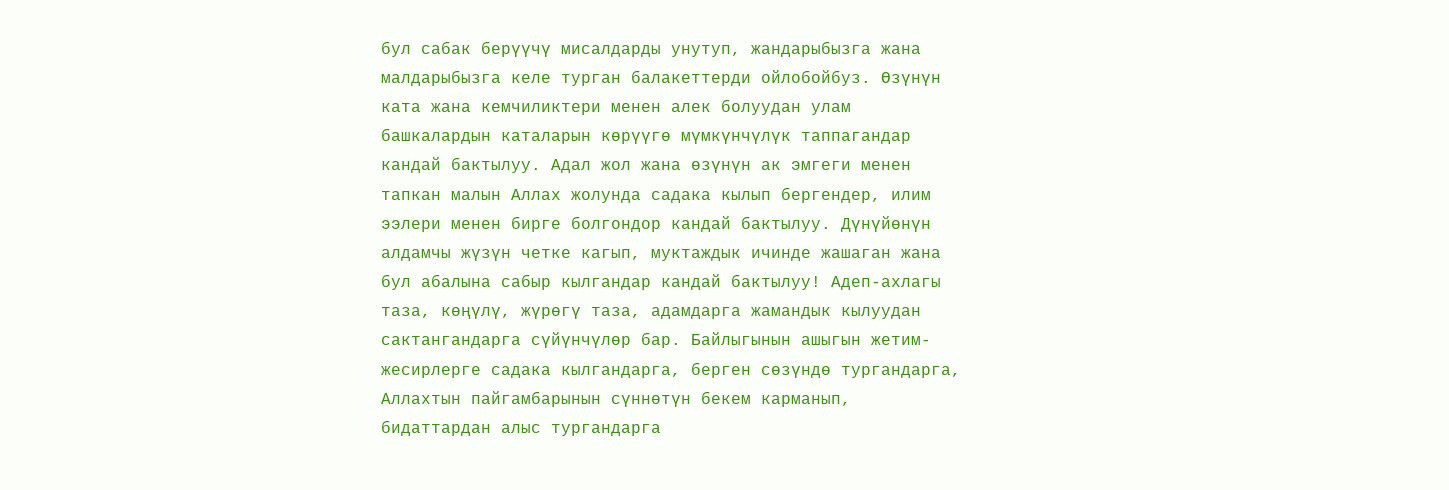бул сабак берүүчү мисалдарды унутуп, жандарыбызга жана малдарыбызга келе турган балакеттерди ойлобойбуз. Өзүнүн ката жана кемчиликтери менен алек болуудан улам башкалардын каталарын көрүүгө мүмкүнчүлүк таппагандар кандай бактылуу. Адал жол жана өзүнүн ак эмгеги менен тапкан малын Аллах жолунда садака кылып бергендер, илим ээлери менен бирге болгондор кандай бактылуу. Дүнүйөнүн алдамчы жүзүн четке кагып, муктаждык ичинде жашаган жана бул абалына сабыр кылгандар кандай бактылуу! Адеп-ахлагы таза, көңүлү, жүрөгү таза, адамдарга жамандык кылуудан сактангандарга сүйүнчүлөр бар. Байлыгынын ашыгын жетим-жесирлерге садака кылгандарга, берген сөзүндө тургандарга, Аллахтын пайгамбарынын сүннөтүн бекем карманып, бидаттардан алыс тургандарга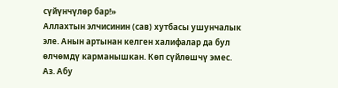сүйүнчүлөр бар!»
Аллахтын элчисинин (сав) хутбасы ушунчалык эле. Анын артынан келген халифалар да бул өлчөмдү карманышкан. Көп сүйлөшчү эмес.
Аз. Абу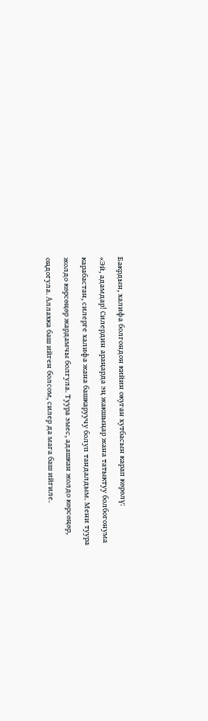Бакрдын, халифа болгондон кийин окуган хутбасын карап көрөлү:
«Эй, адамдар! Силердин араңарда эң жакшыңар жана татыктуу болбогонума карабастан, силерге халифа жана башкаруучу болуп тандалдым. Мени туура жолдо көрсөңөр жардамчы болгула. Туура эмес, адашкан жолдо көрсөңөр, оңдогула. Аллахка баш ийген болсом, силер да мага баш ийгиле.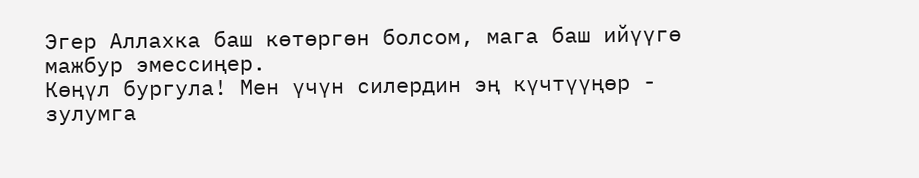Эгер Аллахка баш көтөргөн болсом, мага баш ийүүгө мажбур эмессиңер.
Көңүл бургула! Мен үчүн силердин эң күчтүүңөр - зулумга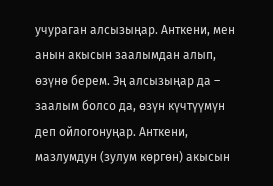учураган алсызыңар. Анткени, мен анын акысын заалымдан алып, өзүнө берем. Эң алсызыңар да – заалым болсо да, өзүн күчтүүмүн деп ойлогонуңар. Анткени, мазлумдун (зулум көргөн) акысын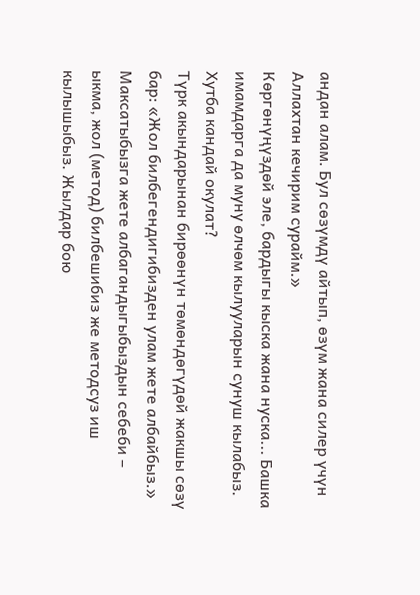андан алам. Бул сөзүмдү айтып, өзүм жана силер үчүн Аллахтан кечирим сурайм.»
Көргөнүңүздөй эле, бардыгы кыска жана нуска... Башка имамдарга да муну өлчөм кылууларын сунуш кылабыз.
Хутба кандай окулат?
Түрк акындарынан бирөөнүн төмөндөгүдөй жакшы сөзү бар: «Жол билбегендигибизден улам жете албайбыз.» Максатыбызга жете албагандыгыбыздын себеби – ыкма, жол (метод) билбешибиз же методсуз иш кылышыбыз. Жылдар бою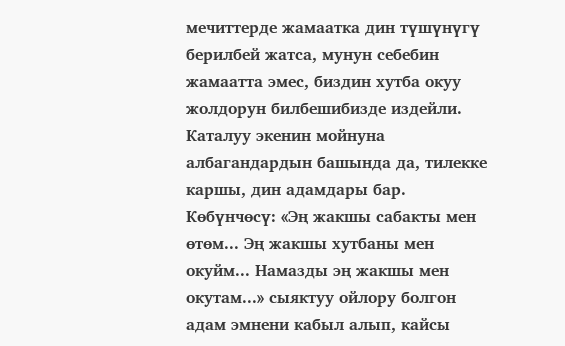мечиттерде жамаатка дин түшүнүгү берилбей жатса, мунун себебин жамаатта эмес, биздин хутба окуу жолдорун билбешибизде издейли. Каталуу экенин мойнуна албагандардын башында да, тилекке каршы, дин адамдары бар. Көбүнчөсү: «Эң жакшы сабакты мен өтөм... Эң жакшы хутбаны мен окуйм... Намазды эң жакшы мен окутам...» сыяктуу ойлору болгон адам эмнени кабыл алып, кайсы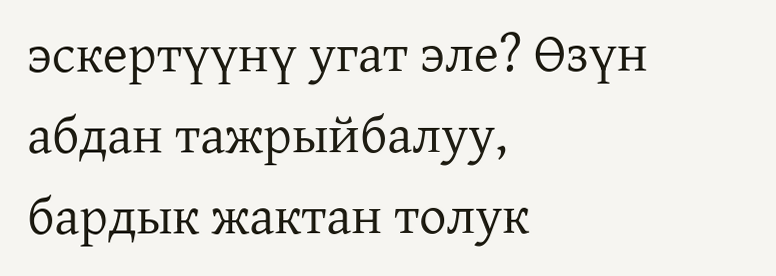эскертүүнү угат эле? Өзүн абдан тажрыйбалуу, бардык жактан толук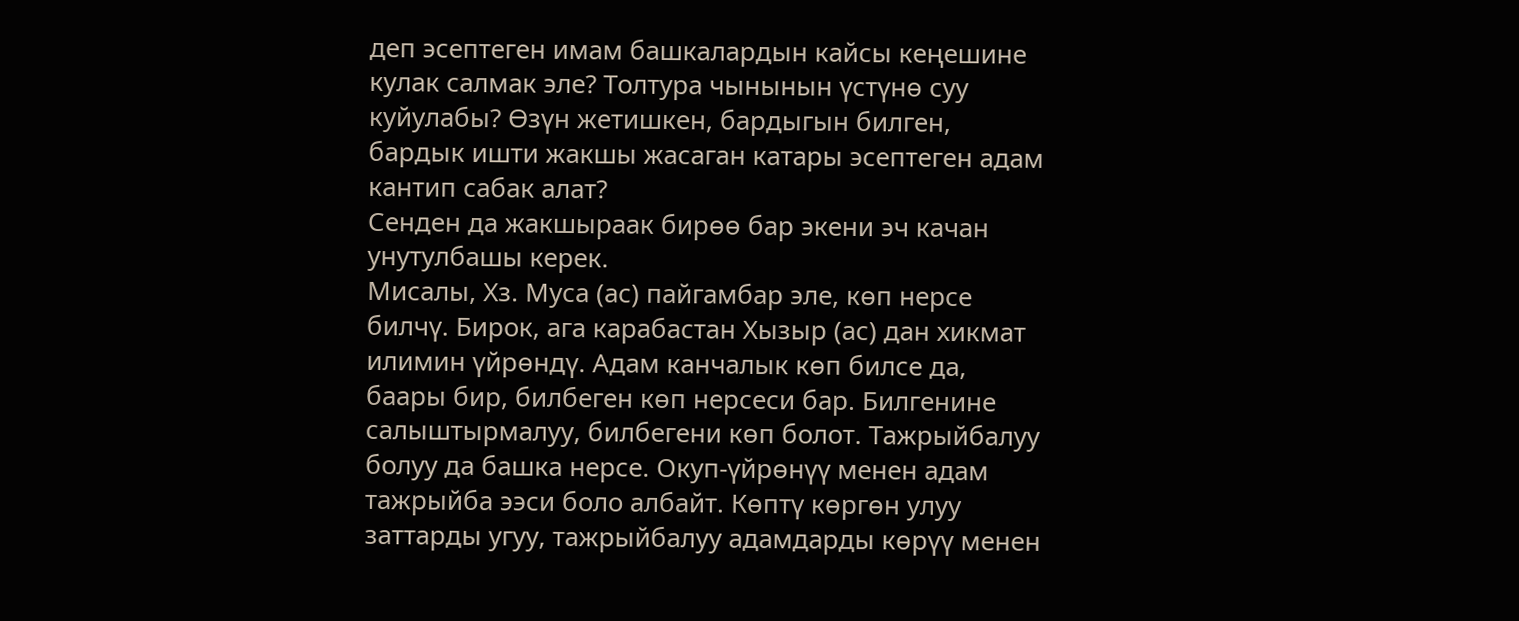деп эсептеген имам башкалардын кайсы кеңешине кулак салмак эле? Толтура чынынын үстүнө суу куйулабы? Өзүн жетишкен, бардыгын билген, бардык ишти жакшы жасаган катары эсептеген адам кантип сабак алат?
Сенден да жакшыраак бирөө бар экени эч качан унутулбашы керек.
Мисалы, Хз. Муса (ас) пайгамбар эле, көп нерсе билчү. Бирок, ага карабастан Хызыр (ас) дан хикмат илимин үйрөндү. Адам канчалык көп билсе да, баары бир, билбеген көп нерсеси бар. Билгенине салыштырмалуу, билбегени көп болот. Тажрыйбалуу болуу да башка нерсе. Окуп-үйрөнүү менен адам тажрыйба ээси боло албайт. Көптү көргөн улуу заттарды угуу, тажрыйбалуу адамдарды көрүү менен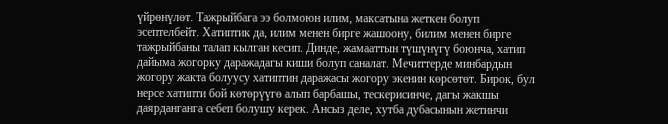үйрөнүлөт. Тажрыйбага ээ болмоюн илим, максатына жеткен болуп эсептелбейт. Хатиптик да, илим менен бирге жашоону, билим менен бирге тажрыйбаны талап кылган кесип. Динде, жамааттын түшүнүгү боюнча, хатип дайыма жогорку даражадагы киши болуп саналат. Мечиттерде минбардын жогору жакта болуусу хатиптин даражасы жогору экенин көрсөтөт. Бирок, бул нерсе хатипти бой көтөрүүгө алып барбашы, тескерисинче, дагы жакшы даярданганга себеп болушу керек. Ансыз деле, хутба дубасынын жетинчи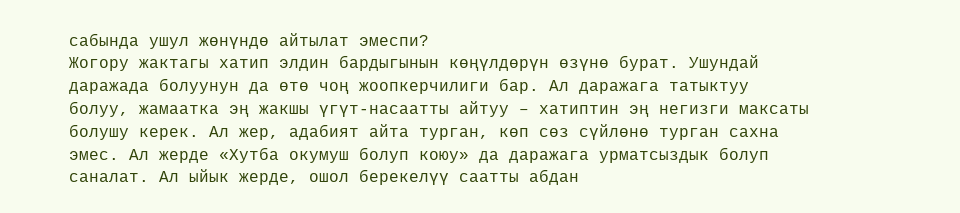сабында ушул жөнүндө айтылат эмеспи?
Жогору жактагы хатип элдин бардыгынын көңүлдөрүн өзүнө бурат. Ушундай даражада болуунун да өтө чоң жоопкерчилиги бар. Ал даражага татыктуу болуу, жамаатка эң жакшы үгүт-насаатты айтуу – хатиптин эң негизги максаты болушу керек. Ал жер, адабият айта турган, көп сөз сүйлөнө турган сахна эмес. Ал жерде «Хутба окумуш болуп коюу» да даражага урматсыздык болуп саналат. Ал ыйык жерде, ошол берекелүү саатты абдан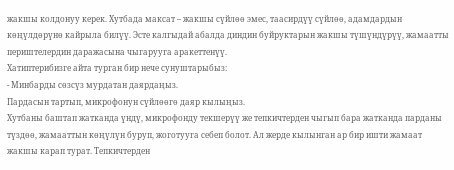жакшы колдонуу керек. Хутбада максат – жакшы сүйлөө эмес, таасирдүү сүйлөө, адамдардын көңүлдөрүнө кайрыла билүү. Эсте калгыдай абалда диндин буйруктарын жакшы түшүндүрүү, жамаатты периштелердин даражасына чыгарууга аракеттенүү.
Хатиптерибизге айта турган бир нече сунуштарыбыз:
- Минбарды сөзсүз мурдатан даярдаңыз.
Пардасын тартып, микрофонун сүйлөөгө даяр кылыңыз.
Хутбаны баштап жатканда үндү, микрофонду текшерүү же тепкичтерден чыгып бара жатканда парданы түздөө, жамааттын көңүлүн буруп, жоготууга себеп болот. Ал жерде кылынган ар бир ишти жамаат жакшы карап турат. Тепкичтерден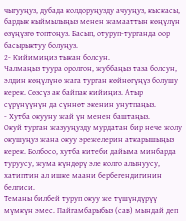чыгууңуз, дубада колдоруңузду ачууңуз, кыскасы, бардык кыймылыңыз менен жамааттын көңүлүн өзүңүзгө топтоңуз. Басып, отуруп-турганда оор басырыктуу болуңуз.
2- Кийимиңиз тыкан болсун.
Чалмаңыз туура оролгон, жуббаңыз таза болсун, элдин көңүлүнө жага турган көйнөгүңүз болушу керек. Сөзсүз ак байпак кийиңиз. Атыр сүрүнүүнүн да сүннөт экенин унутпаңыз.
- Хутба окууну жай үн менен баштаңыз.
Окуй турган жазууңузду мурдатан бир нече жолу окушуңуз жана окуу эрежелерин аткарышыңыз керек. Болбосо, хутба китеби дайыма минбарда туруусу, жума күндөрү эле колго алынуусу, хатиптин ал ишке маани бербегендигинин белгиси.
Теманы билбей туруп окуу же түшүндүрүү мүмкүн эмес. Пайгамбарыбыз (сав) мындай деп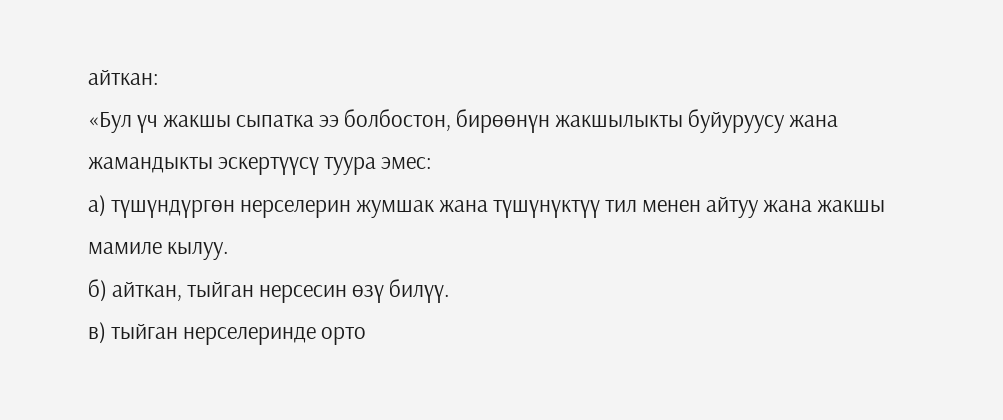айткан:
«Бул үч жакшы сыпатка ээ болбостон, бирөөнүн жакшылыкты буйуруусу жана жамандыкты эскертүүсү туура эмес:
а) түшүндүргөн нерселерин жумшак жана түшүнүктүү тил менен айтуу жана жакшы мамиле кылуу.
б) айткан, тыйган нерсесин өзү билүү.
в) тыйган нерселеринде орто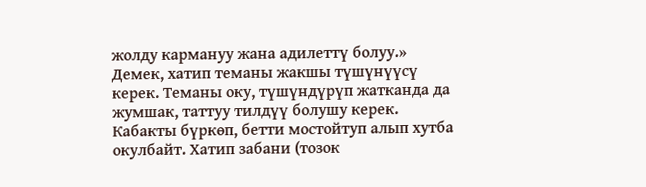жолду кармануу жана адилеттү болуу.»
Демек, хатип теманы жакшы түшүнүүсү керек. Теманы оку, түшүндүрүп жатканда да жумшак, таттуу тилдүү болушу керек.
Кабакты бүркөп, бетти мостойтуп алып хутба окулбайт. Хатип забани (тозок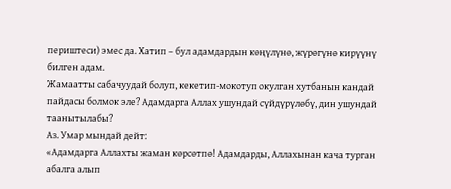периштеси) эмес да. Хатип – бул адамдардын көңүлүнө, жүрөгүнө кирүүнү билген адам.
Жамаатты сабачуудай болуп, кекетип-мокотуп окулган хутбанын кандай пайдасы болмок эле? Адамдарга Аллах ушундай сүйдүрүлөбү, дин ушундай таанытылабы?
Аз. Умар мындай дейт:
«Адамдарга Аллахты жаман көрсөтпө! Адамдарды, Аллахынан кача турган абалга алып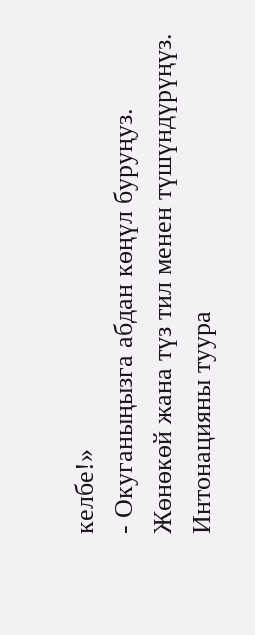келбе!»
- Окуганыңызга абдан көңүл буруңуз.
Жөнөкөй жана түз тил менен түшүндүрүңүз. Интонацияны туура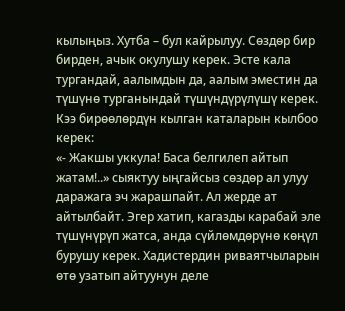кылыңыз. Хутба – бул кайрылуу. Сөздөр бир бирден, ачык окулушу керек. Эсте кала тургандай, аалымдын да, аалым эместин да түшүнө турганындай түшүндүрүлүшү керек. Кээ бирөөлөрдүн кылган каталарын кылбоо керек:
«- Жакшы уккула! Баса белгилеп айтып жатам!..» сыяктуу ыңгайсыз сөздөр ал улуу даражага эч жарашпайт. Ал жерде ат айтылбайт. Эгер хатип, кагазды карабай эле түшүнүрүп жатса, анда сүйлөмдөрүнө көңүл бурушу керек. Хадистердин риваятчыларын өтө узатып айтуунун деле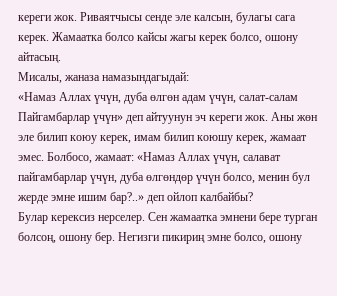кереги жок. Риваятчысы сенде эле калсын, булагы сага керек. Жамаатка болсо кайсы жагы керек болсо, ошону айтасың.
Мисалы, жаназа намазындагыдай:
«Намаз Аллах үчүн, дуба өлгөн адам үчүн, салат-салам Пайгамбарлар үчүн» деп айтуунун эч кереги жок. Аны жөн эле билип коюу керек, имам билип коюшу керек, жамаат эмес. Болбосо, жамаат: «Намаз Аллах үчүн, салават пайгамбарлар үчүн, дуба өлгөндөр үчүн болсо, менин бул жерде эмне ишим бар?..» деп ойлоп калбайбы?
Булар керексиз нерселер. Сен жамаатка эмнени бере турган болсоң, ошону бер. Негизги пикириң эмне болсо, ошону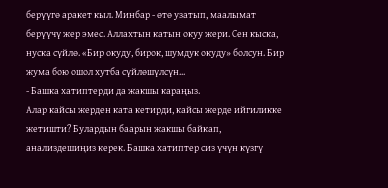берүүгө аракет кыл. Минбар - өтө узатып, маалымат берүүчү жер эмес. Аллахтын катын окуу жери. Сен кыска, нуска сүйлө. «Бир окуду, бирок, шумдук окуду» болсун. Бир жума бою ошол хутба сүйлөшүлсүн...
- Башка хатиптерди да жакшы караңыз.
Алар кайсы жерден ката кетирди, кайсы жерде ийгиликке жетишти? Булардын баарын жакшы байкап, анализдешиңиз керек. Башка хатиптер сиз үчүн күзгү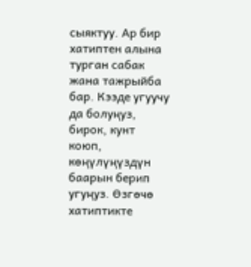сыяктуу. Ар бир хатиптен алына турган сабак жана тажрыйба бар. Кээде угуучу да болуңуз, бирок, кунт коюп, көңүлүңүздүн баарын берип угуңуз. Өзгөчө хатиптикте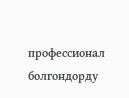профессионал болгондорду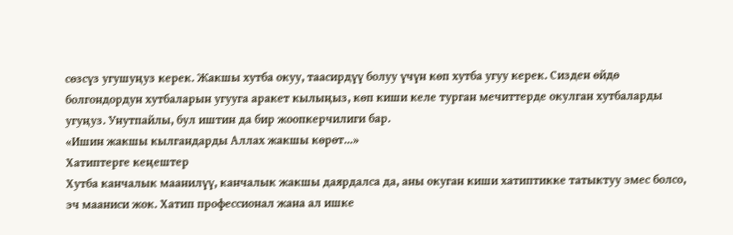сөзсүз угушуңуз керек. Жакшы хутба окуу, таасирдүү болуу үчүн көп хутба угуу керек. Сизден өйдө болгондордун хутбаларын угууга аракет кылыңыз, көп киши келе турган мечиттерде окулган хутбаларды угуңуз. Унутпайлы, бул иштин да бир жоопкерчилиги бар.
«Ишин жакшы кылгандарды Аллах жакшы көрөт...»
Хатиптерге кеңештер
Хутба канчалык маанилүү, канчалык жакшы даярдалса да, аны окуган киши хатиптикке татыктуу эмес болсо, эч мааниси жок. Хатип профессионал жана ал ишке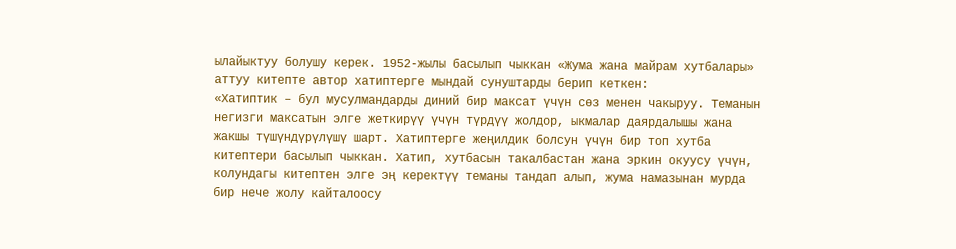ылайыктуу болушу керек. 1952-жылы басылып чыккан «Жума жана майрам хутбалары» аттуу китепте автор хатиптерге мындай сунуштарды берип кеткен:
«Хатиптик – бул мусулмандарды диний бир максат үчүн сөз менен чакыруу. Теманын негизги максатын элге жеткирүү үчүн түрдүү жолдор, ыкмалар даярдалышы жана жакшы түшүндүрүлүшү шарт. Хатиптерге жеңилдик болсун үчүн бир топ хутба китептери басылып чыккан. Хатип, хутбасын такалбастан жана эркин окуусу үчүн, колундагы китептен элге эң керектүү теманы тандап алып, жума намазынан мурда бир нече жолу кайталоосу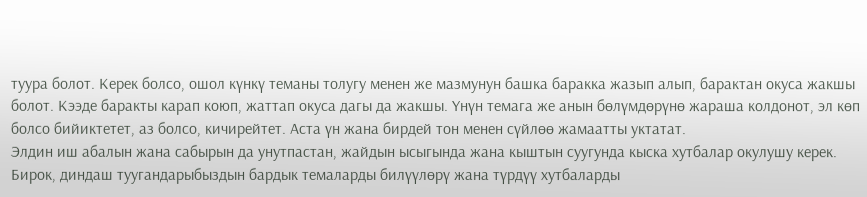туура болот. Керек болсо, ошол күнкү теманы толугу менен же мазмунун башка баракка жазып алып, барактан окуса жакшы болот. Кээде баракты карап коюп, жаттап окуса дагы да жакшы. Үнүн темага же анын бөлүмдөрүнө жараша колдонот, эл көп болсо бийиктетет, аз болсо, кичирейтет. Аста үн жана бирдей тон менен сүйлөө жамаатты уктатат.
Элдин иш абалын жана сабырын да унутпастан, жайдын ысыгында жана кыштын суугунда кыска хутбалар окулушу керек. Бирок, диндаш туугандарыбыздын бардык темаларды билүүлөрү жана түрдүү хутбаларды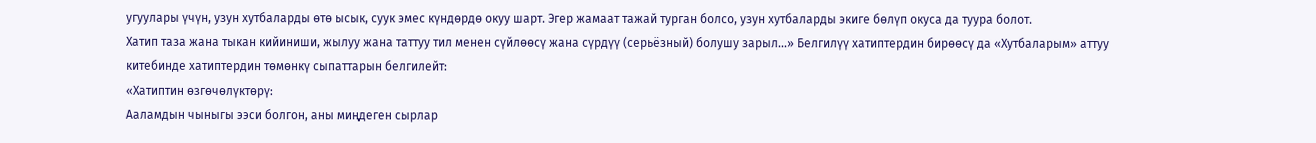угуулары үчүн, узун хутбаларды өтө ысык, суук эмес күндөрдө окуу шарт. Эгер жамаат тажай турган болсо, узун хутбаларды экиге бөлүп окуса да туура болот.
Хатип таза жана тыкан кийиниши, жылуу жана таттуу тил менен сүйлөөсү жана сүрдүү (серьёзный) болушу зарыл...» Белгилүү хатиптердин бирөөсү да «Хутбаларым» аттуу китебинде хатиптердин төмөнкү сыпаттарын белгилейт:
«Хатиптин өзгөчөлүктөрү:
Ааламдын чыныгы ээси болгон, аны миңдеген сырлар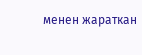менен жараткан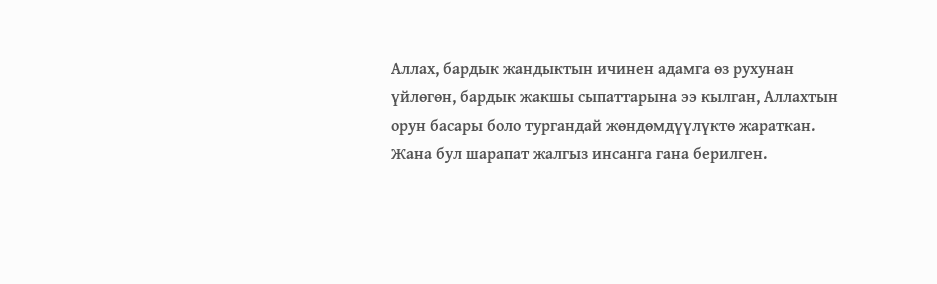Аллах, бардык жандыктын ичинен адамга өз рухунан үйлөгөн, бардык жакшы сыпаттарына ээ кылган, Аллахтын орун басары боло тургандай жөндөмдүүлүктө жараткан. Жана бул шарапат жалгыз инсанга гана берилген.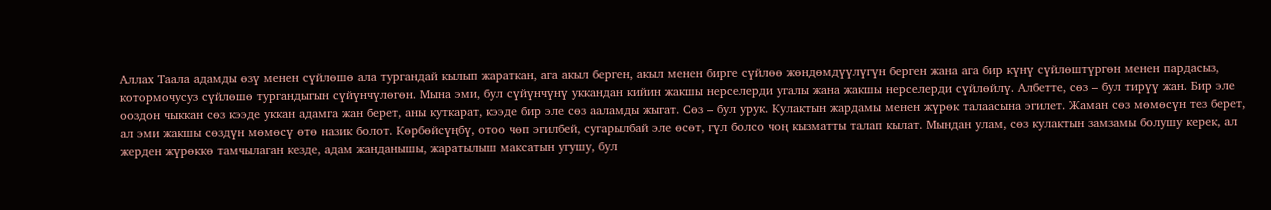Аллах Таала адамды өзү менен сүйлөшө ала тургандай кылып жараткан, ага акыл берген, акыл менен бирге сүйлөө жөндөмдүүлүгүн берген жана ага бир күнү сүйлөштүргөн менен пардасыз, котормочусуз сүйлөшө тургандыгын сүйүнчүлөгөн. Мына эми, бул сүйүнчүнү уккандан кийин жакшы нерселерди угалы жана жакшы нерселерди сүйлөйлү. Албетте, сөз – бул тирүү жан. Бир эле ооздон чыккан сөз кээде уккан адамга жан берет, аны куткарат, кээде бир эле сөз ааламды жыгат. Сөз – бул урук. Кулактын жардамы менен жүрөк талаасына эгилет. Жаман сөз мөмөсүн тез берет, ал эми жакшы сөздүн мөмөсү өтө назик болот. Көрбөйсүңбү, отоо чөп эгилбей, сугарылбай эле өсөт, гүл болсо чоң кызматты талап кылат. Мындан улам, сөз кулактын замзамы болушу керек, ал жерден жүрөккө тамчылаган кезде, адам жанданышы, жаратылыш максатын угушу, бул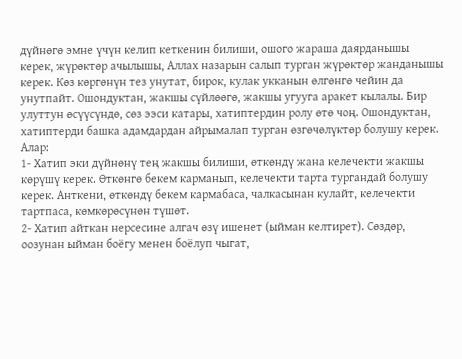дүйнөгө эмне үчүн келип кеткенин билиши, ошого жараша даярданышы керек, жүрөктөр ачылышы, Аллах назарын салып турган жүрөктөр жанданышы керек. Көз көргөнүн тез унутат, бирок, кулак укканын өлгөнгө чейин да унутпайт. Ошондуктан, жакшы сүйлөөгө, жакшы угууга аракет кылалы. Бир улуттун өсүүсүндө, сөз ээси катары, хатиптердин ролу өтө чоң. Ошондуктан, хатиптерди башка адамдардан айрымалап турган өзгөчөлүктөр болушу керек. Алар:
1- Хатип эки дүйнөнү тең жакшы билиши, өткөндү жана келечекти жакшы көрүшү керек. Өткөнгө бекем карманып, келечекти тарта тургандай болушу керек. Анткени, өткөндү бекем кармабаса, чалкасынан кулайт, келечекти тартпаса, көмкөрөсүнөн түшөт.
2- Хатип айткан нерсесине алгач өзү ишенет (ыйман келтирет). Сөздөр, оозунан ыйман боёгу менен боёлуп чыгат,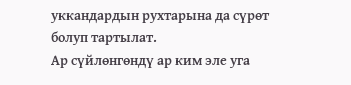уккандардын рухтарына да сүрөт болуп тартылат.
Ар сүйлөнгөндү ар ким эле уга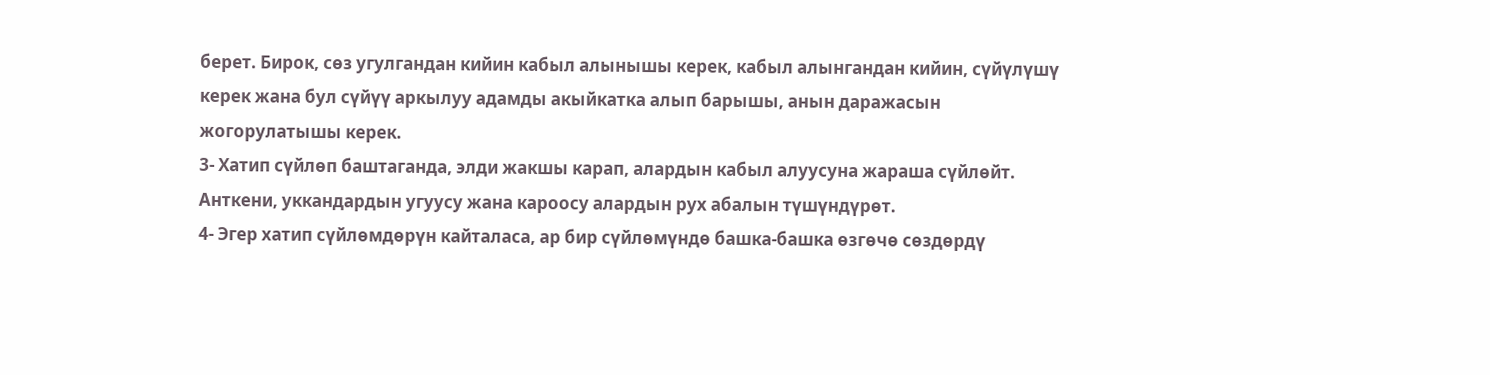берет. Бирок, сөз угулгандан кийин кабыл алынышы керек, кабыл алынгандан кийин, сүйүлүшү керек жана бул сүйүү аркылуу адамды акыйкатка алып барышы, анын даражасын жогорулатышы керек.
3- Хатип сүйлөп баштаганда, элди жакшы карап, алардын кабыл алуусуна жараша сүйлөйт. Анткени, уккандардын угуусу жана кароосу алардын рух абалын түшүндүрөт.
4- Эгер хатип сүйлөмдөрүн кайталаса, ар бир сүйлөмүндө башка-башка өзгөчө сөздөрдү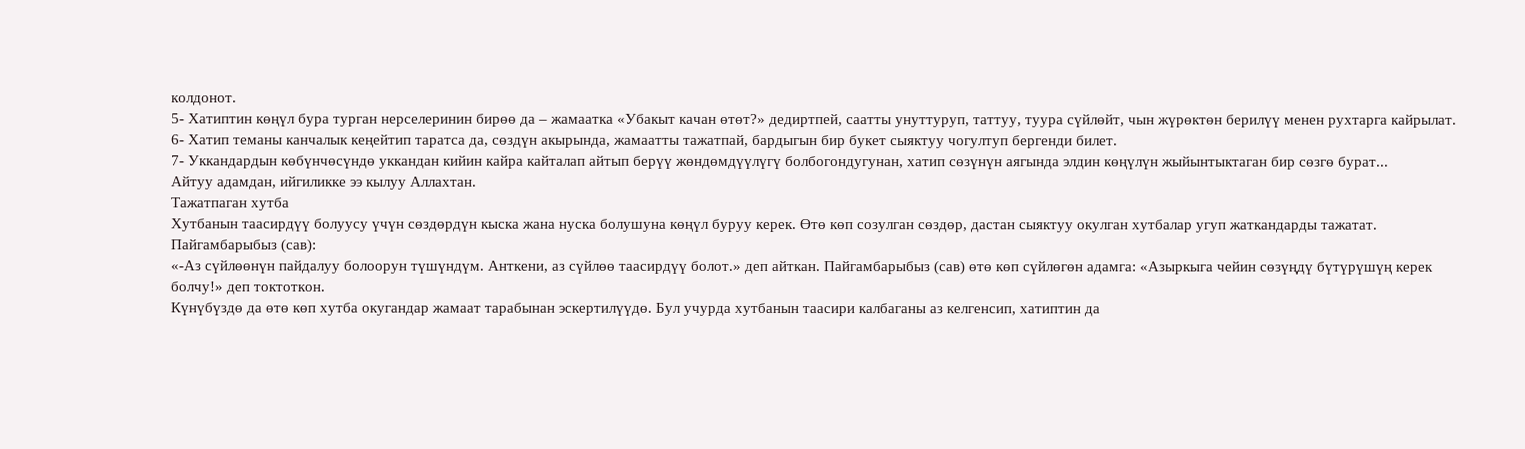колдонот.
5- Хатиптин көңүл бура турган нерселеринин бирөө да – жамаатка «Убакыт качан өтөт?» дедиртпей, саатты унуттуруп, таттуу, туура сүйлөйт, чын жүрөктөн берилүү менен рухтарга кайрылат.
6- Хатип теманы канчалык кеңейтип таратса да, сөздүн акырында, жамаатты тажатпай, бардыгын бир букет сыяктуу чогултуп бергенди билет.
7- Уккандардын көбүнчөсүндө уккандан кийин кайра кайталап айтып берүү жөндөмдүүлүгү болбогондугунан, хатип сөзүнүн аягында элдин көңүлүн жыйынтыктаган бир сөзгө бурат...
Айтуу адамдан, ийгиликке ээ кылуу Аллахтан.
Тажатпаган хутба
Хутбанын таасирдүү болуусу үчүн сөздөрдүн кыска жана нуска болушуна көңүл буруу керек. Өтө көп созулган сөздөр, дастан сыяктуу окулган хутбалар угуп жаткандарды тажатат.
Пайгамбарыбыз (сав):
«-Аз сүйлөөнүн пайдалуу болоорун түшүндүм. Анткени, аз сүйлөө таасирдүү болот.» деп айткан. Пайгамбарыбыз (сав) өтө көп сүйлөгөн адамга: «Азыркыга чейин сөзүңдү бүтүрүшүң керек болчу!» деп токтоткон.
Күнүбүздө да өтө көп хутба окугандар жамаат тарабынан эскертилүүдө. Бул учурда хутбанын таасири калбаганы аз келгенсип, хатиптин да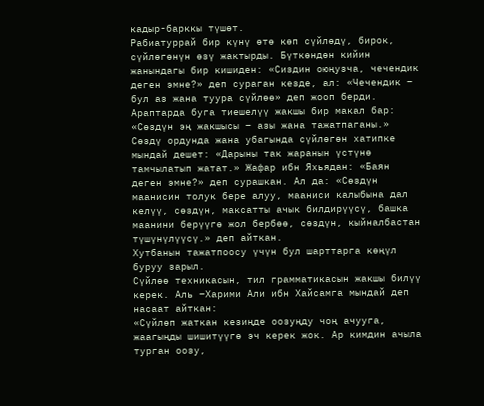кадыр-барккы түшөт.
Рабиатуррай бир күнү өтө көп сүйлөдү, бирок, сүйлөгөнүн өзү жактырды. Бүткөндөн кийин жанындагы бир кишиден: «Сиздин оюңузча, чечендик деген эмне?» деп сураган кезде, ал: «Чечендик – бул аз жана туура сүйлөө» деп жооп берди.
Араптарда буга тиешелүү жакшы бир макал бар: «Сөздүн эң жакшысы – азы жана тажатпаганы.» Сөздү ордунда жана убагында сүйлөгөн хатипке мындай дешет: «Дарыны так жаранын үстүнө тамчылатып жатат.» Жафар ибн Яхьядан: «Баян деген эмне?» деп сурашкан. Ал да: «Сөздүн маанисин толук бере алуу, мааниси калыбына дал келүү, сөздүн, максатты ачык билдирүүсү, башка маанини берүүгө жол бербөө, сөздүн, кыйналбастан түшүнүлүүсү.» деп айткан.
Хутбанын тажатпоосу үчүн бул шарттарга көңүл буруу зарыл.
Сүйлөө техникасын, тил грамматикасын жакшы билүү керек. Аль –Харими Али ибн Хайсамга мындай деп насаат айткан:
«Сүйлөп жаткан кезиңде оозуңду чоң ачууга, жаагыңды шишитүүгө эч керек жок. Ар кимдин ачыла турган оозу,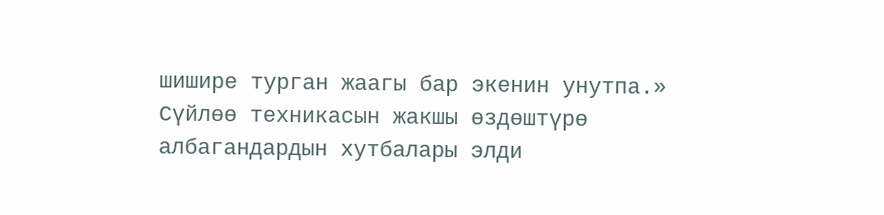шишире турган жаагы бар экенин унутпа.»
Сүйлөө техникасын жакшы өздөштүрө албагандардын хутбалары элди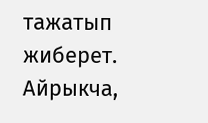тажатып жиберет. Айрыкча,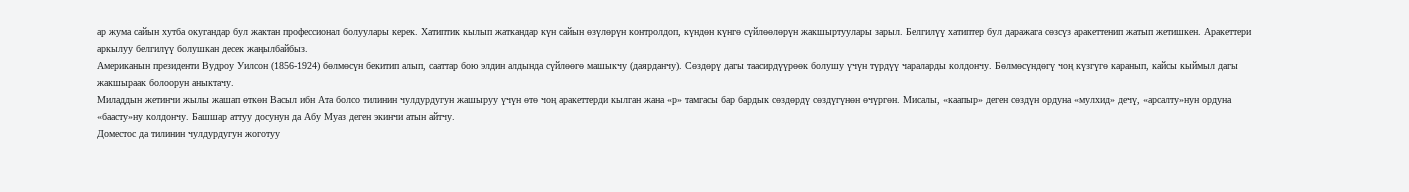ар жума сайын хутба окугандар бул жактан профессионал болуулары керек. Хатиптик кылып жаткандар күн сайын өзүлөрүн контролдоп, күндөн күнгө сүйлөөлөрүн жакшыртуулары зарыл. Белгилүү хатиптер бул даражага сөзсүз аракеттенип жатып жетишкен. Аракеттери аркылуу белгилүү болушкан десек жаңылбайбыз.
Американын президенти Вудроу Уилсон (1856-1924) бөлмөсүн бекитип алып, сааттар бою элдин алдында сүйлөөгө машыкчу (даярданчу). Сөздөрү дагы таасирдүүрөөк болушу үчүн түрдүү чараларды колдончу. Бөлмөсүндөгү чоң күзгүгө каранып, кайсы кыймыл дагы жакшыраак болоорун аныктачу.
Миладдын жетинчи жылы жашап өткөн Васыл ибн Ата болсо тилинин чулдурдугун жашыруу үчүн өтө чоң аракеттерди кылган жана «р» тамгасы бар бардык сөздөрдү сөздүгүнөн өчүргөн. Мисалы, «каапыр» деген сөздүн ордуна «мулхид» дечү, «арсалту»нун ордуна «баасту»ну колдончу. Башшар аттуу досунун да Абу Муаз деген экинчи атын айтчу.
Доместос да тилинин чулдурдугун жоготуу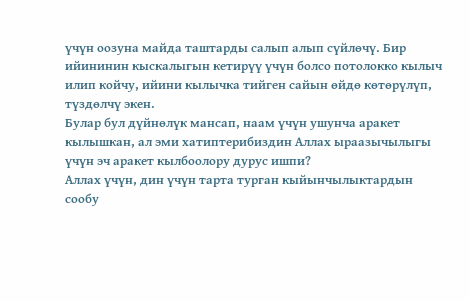үчүн оозуна майда таштарды салып алып сүйлөчү. Бир ийининин кыскалыгын кетирүү үчүн болсо потолокко кылыч илип койчу, ийини кылычка тийген сайын өйдө көтөрүлүп, түздөлчү экен.
Булар бул дүйнөлүк мансап, наам үчүн ушунча аракет кылышкан, ал эми хатиптерибиздин Аллах ыраазычылыгы үчүн эч аракет кылбоолору дурус ишпи?
Аллах үчүн, дин үчүн тарта турган кыйынчылыктардын сообу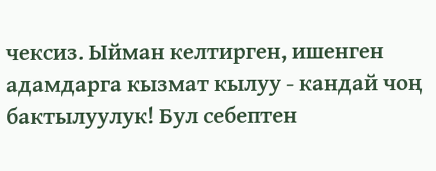чексиз. Ыйман келтирген, ишенген адамдарга кызмат кылуу - кандай чоң бактылуулук! Бул себептен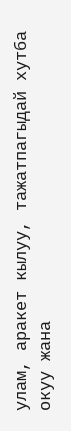улам, аракет кылуу, тажатпагыдай хутба окуу жана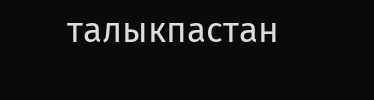талыкпастан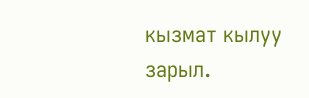кызмат кылуу зарыл.